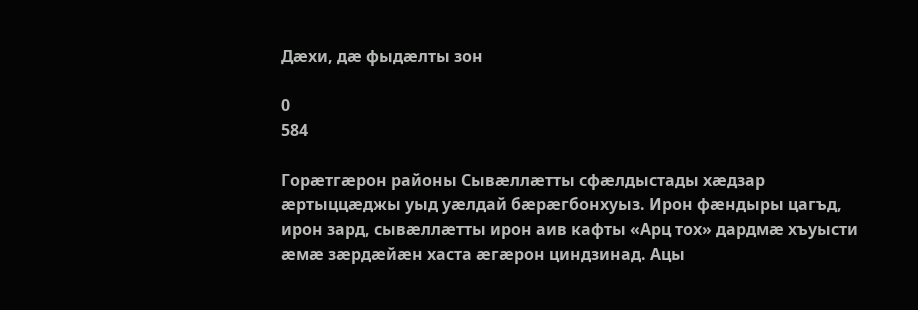Дæхи, дæ фыдæлты зон

0
584

Горæтгæрон районы Сывæллæтты сфæлдыстады хæдзар æртыццæджы уыд уæлдай бæрæгбонхуыз. Ирон фæндыры цагъд, ирон зард, сывæллæтты ирон аив кафты «Арц тох» дардмæ хъуысти æмæ зæрдæйæн хаста æгæрон циндзинад. Ацы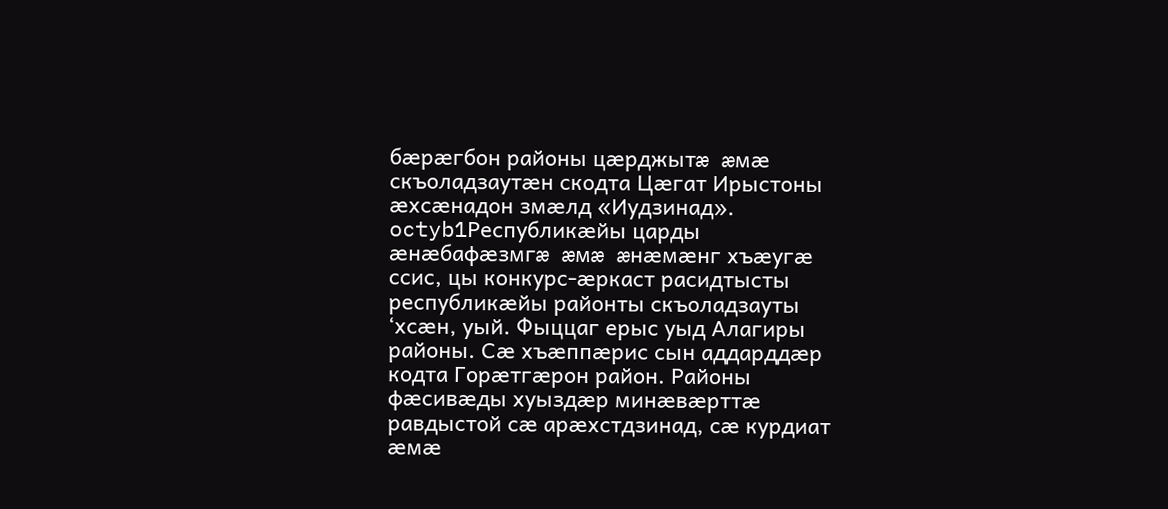бæрæгбон районы цæрджытæ æмæ скъоладзаутæн скодта Цæгат Ирыстоны æхсæнадон змæлд «Иудзинад». octyb1Республикæйы царды æнæбафæзмгæ æмæ æнæмæнг хъæугæ ссис, цы конкурс-æркаст расидтысты республикæйы районты скъоладзауты ‘хсæн, уый. Фыццаг ерыс уыд Алагиры районы. Сæ хъæппæрис сын аддарддæр кодта Горæтгæрон район. Районы фæсивæды хуыздæр минæвæрттæ равдыстой сæ арæхстдзинад, сæ курдиат æмæ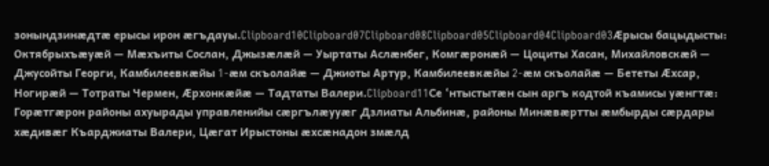зонындзинæдтæ ерысы ирон æгъдауы.Clipboard10Clipboard07Clipboard08Clipboard05Clipboard04Clipboard03Æрысы бацыдысты: Октябрыхъæуæй — Мæхъиты Сослан, Джызæлæй — Уыртаты Аслæнбег, Комгæронæй — Цоциты Хасан, Михайловскæй — Джусойты Георги, Камбилеевкæйы 1-æм скъолайæ — Джиоты Артур, Камбилеевкæйы 2-æм скъолайæ — Бететы Æхсар, Ногирæй — Тотраты Чермен, Æрхонкæйæ — Тадтаты Валери.Clipboard11Се ‘нтыстытæн сын аргъ кодтой къамисы уæнгтæ: Горæтгæрон районы ахуырады управленийы сæргълæууæг Дзлиаты Альбинæ, районы Минæвæртты æмбырды сæрдары хæдивæг Къарджиаты Валери, Цæгат Ирыстоны æхсæнадон змæлд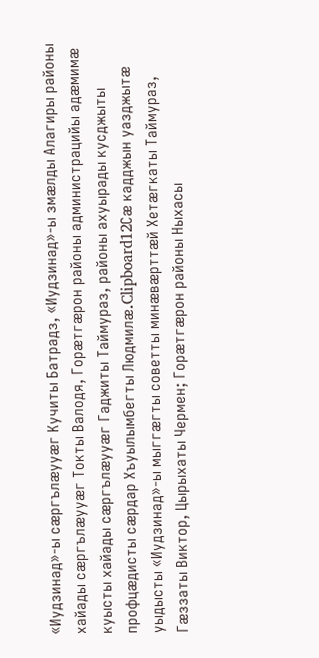«Иудзинад»-ы сæргълæууæг Кучиты Батрадз, «Иудзинад»-ы змæлды Алагиры районы хайады сæргълæууæг Токты Валодя, Горæтгæрон районы администрацийы адæмимæ куысты хайады сæргълæууæг Гаджиты Таймураз, районы ахуырады кусджыты профцæдисты сæрдар Хъуылымбегты Людмилæ.Clipboard12Сæ кадджын уазджытæ уыдысты «Иудзинад»-ы мыггæгты советты минæвæрттæй Хетæгкаты Таймураз, Гæззаты Виктор, Цырыхаты Чермен; Горæтгæрон районы Ныхасы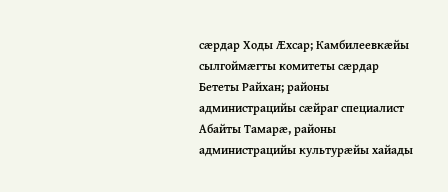сæрдар Ходы Æхсар; Камбилеевкæйы сылгоймæгты комитеты сæрдар Бететы Райхан; районы администрацийы сæйраг специалист Абайты Тамарæ, районы администрацийы культурæйы хайады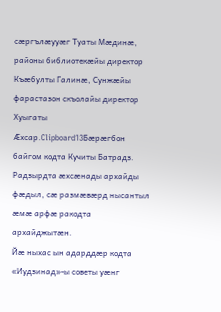сæргълæууæг Туаты Мæдинæ, районы библиотекæйы директор Къæбулты Галинæ, Сунжæйы фарастазон скъолайы директор Хуыгаты Æхсар.Clipboard13Бæрæгбон байгом кодта Кучиты Батрадз. Радзырдта æхсæнады архайды фæдыл, сæ размæвæрд нысантыл æмæ арфæ ракодта архайджытæн.
Йæ ныхас ын адарддæр кодта «Иудзинад»-ы советы уæнг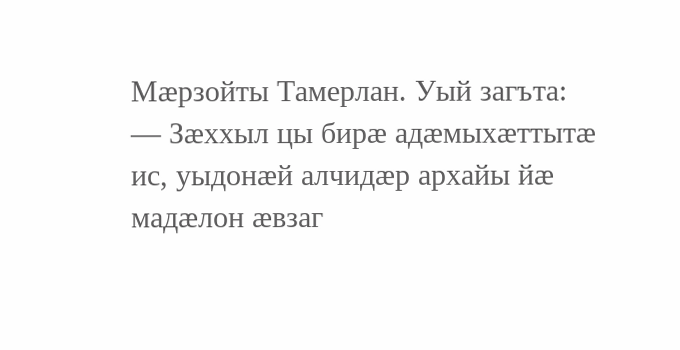Мæрзойты Тамерлан. Уый загъта:
— Зæххыл цы бирæ адæмыхæттытæ ис, уыдонæй алчидæр архайы йæ мадæлон æвзаг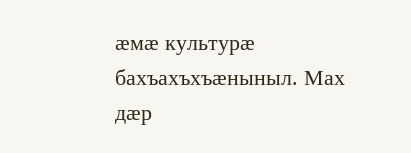æмæ культурæ бахъахъхъæныныл. Мах дæр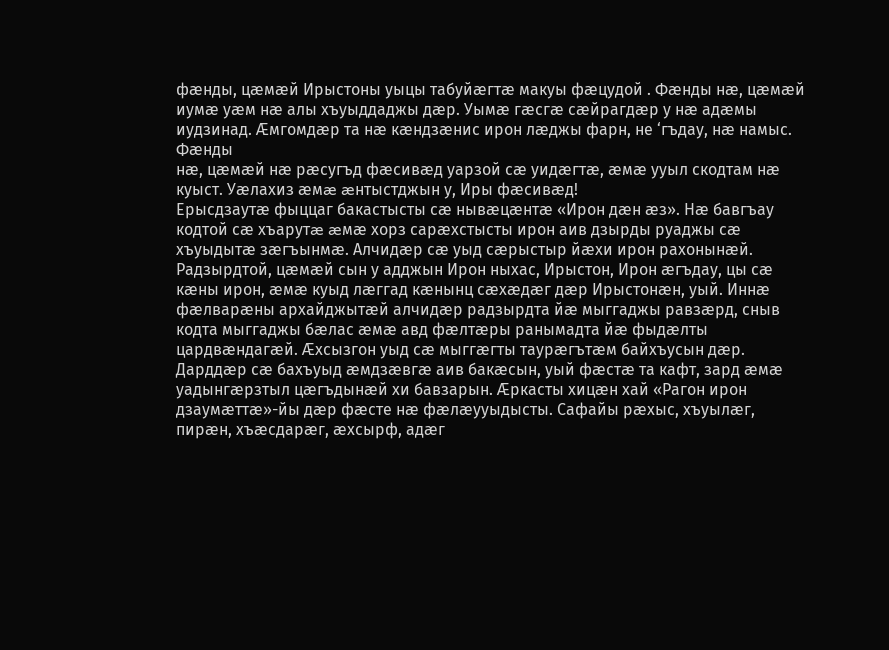фæнды, цæмæй Ирыстоны уыцы табуйæгтæ макуы фæцудой . Фæнды нæ, цæмæй иумæ уæм нæ алы хъуыддаджы дæр. Уымæ гæсгæ сæйрагдæр у нæ адæмы иудзинад. Æмгомдæр та нæ кæндзæнис ирон лæджы фарн, не ‘гъдау, нæ намыс. Фæнды
нæ, цæмæй нæ рæсугъд фæсивæд уарзой сæ уидæгтæ, æмæ ууыл скодтам нæ куыст. Уæлахиз æмæ æнтыстджын у, Иры фæсивæд!
Ерысдзаутæ фыццаг бакастысты сæ нывæцæнтæ «Ирон дæн æз». Нæ бавгъау кодтой сæ хъарутæ æмæ хорз сарæхстысты ирон аив дзырды руаджы сæ хъуыдытæ зæгъынмæ. Алчидæр сæ уыд сæрыстыр йæхи ирон рахонынæй. Радзырдтой, цæмæй сын у адджын Ирон ныхас, Ирыстон, Ирон æгъдау, цы сæ кæны ирон, æмæ куыд лæггад кæнынц сæхæдæг дæр Ирыстонæн, уый. Иннæ фæлварæны архайджытæй алчидæр радзырдта йæ мыггаджы равзæрд, сныв кодта мыггаджы бæлас æмæ авд фæлтæры ранымадта йæ фыдæлты цардвæндагæй. Æхсызгон уыд сæ мыггæгты таурæгътæм байхъусын дæр. Дарддæр сæ бахъуыд æмдзæвгæ аив бакæсын, уый фæстæ та кафт, зард æмæ уадынгæрзтыл цæгъдынæй хи бавзарын. Æркасты хицæн хай «Рагон ирон дзаумæттæ»-йы дæр фæсте нæ фæлæууыдысты. Сафайы рæхыс, хъуылæг, пирæн, хъæсдарæг, æхсырф, адæг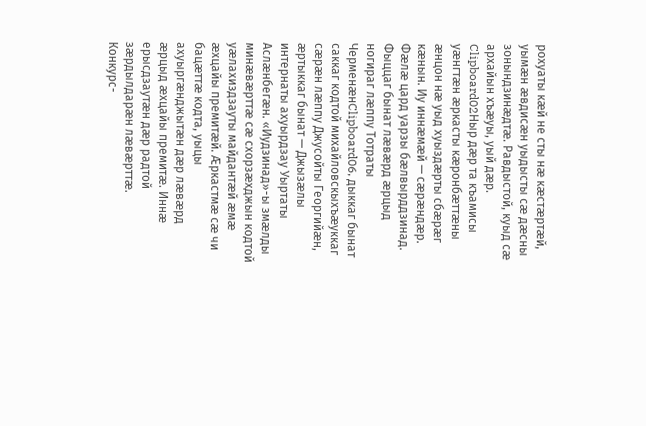рохуаты кæй не сты нæ кæстæртæй, уымæн æвдисæн уыдысты сæ дæсны зонындзинæдтæ. Равдыстой, куыд сæ архайын хъæуы, уый дæр.
Clipboard02Ныр дæр та къамисы уæнгтæн æркасты кæронбæттæны æнцон нæ уыд хуыздæрты сбæрæг кæнын. Иу иннæмæй — сæрæндæр. Фæлæ цард уарзы бæлвырддзинад. Фыццаг бынат лæвæрд æрцыд ногираг лæппу Тотраты ЧерменæнClipboard06, дыккаг бынат саккаг кодтой михайловскыхъæуккаг сæрæн лæппу Джусойты Георгийæн, æртыккаг бынат — Джызæлы интернаты ахуырдзау Уыртаты Аслæнбегæн. «Иудзинад»-ы змæлды минæвæрттæ сæ схорзæхджын кодтой уæлахиздзауты майдантæй æмæ æхцайы премитæй. Æркастмæ сæ чи бацæттæ кодта, уыцы ахуыргæнджытæн дæр лæвæрд æрцыд æхцайы премитæ. Иннæ ерысдзаутæн дæр радтой зæрдылдарæн лæвæрттæ.
Конкурс-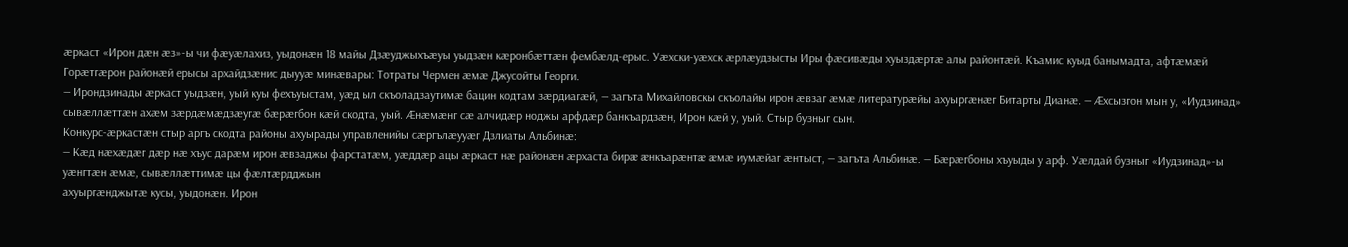æркаст «Ирон дæн æз»-ы чи фæуæлахиз, уыдонæн 18 майы Дзæуджыхъæуы уыдзæн кæронбæттæн фембæлд-ерыс. Уæхски-уæхск æрлæудзысты Иры фæсивæды хуыздæртæ алы районтæй. Къамис куыд банымадта, афтæмæй Горæтгæрон районæй ерысы архайдзæнис дыууæ минæвары: Тотраты Чермен æмæ Джусойты Георги.
— Ирондзинады æркаст уыдзæн, уый куы фехъуыстам, уæд ыл скъоладзаутимæ бацин кодтам зæрдиагæй, — загъта Михайловскы скъолайы ирон æвзаг æмæ литературæйы ахуыргæнæг Битарты Дианæ. — Æхсызгон мын у, «Иудзинад» сывæллæттæн ахæм зæрдæмæдзæугæ бæрæгбон кæй скодта, уый. Æнæмæнг сæ алчидæр ноджы арфдæр банкъардзæн, Ирон кæй у, уый. Стыр бузныг сын.
Конкурс-æркастæн стыр аргъ скодта районы ахуырады управленийы сæргълæууæг Дзлиаты Альбинæ:
— Кæд нæхæдæг дæр нæ хъус дарæм ирон æвзаджы фарстатæм, уæддæр ацы æркаст нæ районæн æрхаста бирæ æнкъарæнтæ æмæ иумæйаг æнтыст, — загъта Альбинæ. — Бæрæгбоны хъуыды у арф. Уæлдай бузныг «Иудзинад»-ы уæнгтæн æмæ, сывæллæттимæ цы фæлтæрдджын
ахуыргæнджытæ кусы, уыдонæн. Ирон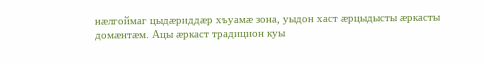нæлгоймаг цыдæриддæр хъуамæ зона, уыдон хаст æрцыдысты æркасты домæнтæм. Ацы æркаст традицион куы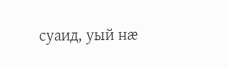суаид, уый нæ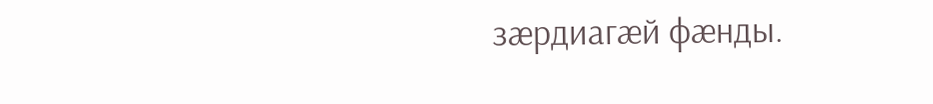зæрдиагæй фæнды.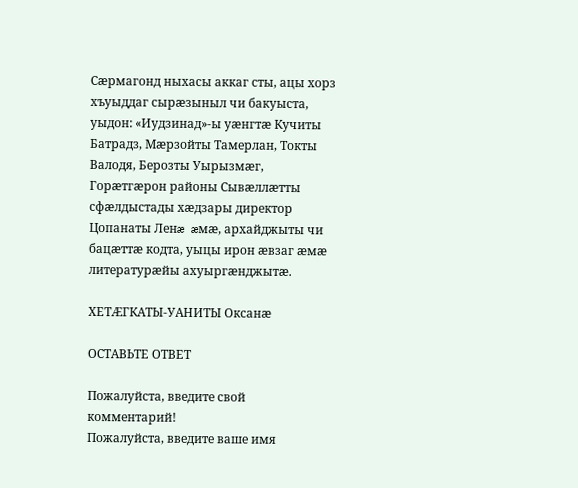Сæрмагонд ныхасы аккаг сты, ацы хорз хъуыддаг сырæзыныл чи бакуыста, уыдон: «Иудзинад»-ы уæнгтæ Кучиты Батрадз, Мæрзойты Тамерлан, Токты Валодя, Берозты Уырызмæг, Горæтгæрон районы Сывæллæтты сфæлдыстады хæдзары директор Цопанаты Ленæ æмæ, архайджыты чи бацæттæ кодта, уыцы ирон æвзаг æмæ литературæйы ахуыргæнджытæ.

ХЕТÆГКАТЫ-УАНИТЫ Оксанæ

ОСТАВЬТЕ ОТВЕТ

Пожалуйста, введите свой комментарий!
Пожалуйста, введите ваше имя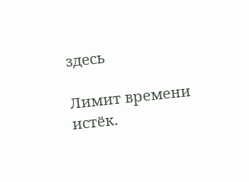здесь

Лимит времени истёк.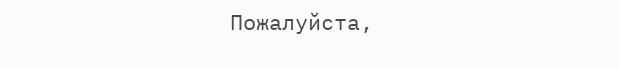Пожалуйста,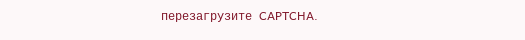перезагрузите CAPTCHA.